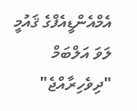އެމްއެންޑީއެފްގެ ޤައުމީ ލަވަ އަލްބަމް "ދިވެހިރާއްޖެ"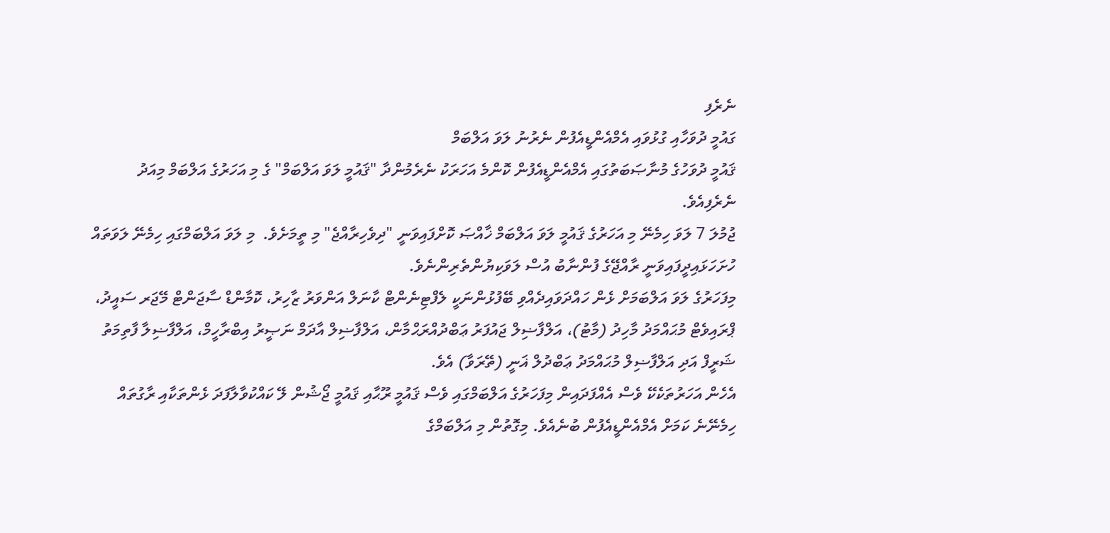ނެރެފި
ގައުމީ ދުވަހާއި ގުޅުވައި އެމްއެންޑީއެފުން ނެރުނު ލަވަ އަލްބަމް
ޤައުމީ ދުވަހުގެ މުނާޞަބަތުގައި އެމްއެންޑީއެފުން ކޮންމެ އަހަރަކު ނެރެމުންދާ "ޤައުމީ ލަވަ އަލްބަމް" ގެ މި އަހަރުގެ އަލްބަމް މިއަދު ނެރެފިއެވެ.
ޖުމުލަ 7 ލަވަ ހިމެނޭ މި އަހަރުގެ ޤައުމީ ލަވަ އަލްބަމް ޚާއްޞަ ކޮށްފައިވަނީ "ދިވެހިރާއްޖެ" މި ތީމަށެވެ.  މި ލަވަ އަލްބަމްގައި ހިމެނޭ ލަވަތައް ހުށަހަޅައިދީފައިވަނީ ރާއްޖޭގެ ފުންނާބު އުސް ލަވަކިޔުންތެރިންނެވެ.
މިފަހަރުގެ ލަވަ އަލްބަމަށް ޅެން ހައްދަވައިދެއްވި ބޭފުޅުންނަކީ ލެފްޓިނެންޓް ކާނަލް އަންވަރު ޒާހިރު، ކޮމާންޑް ސާޖަންޓް މޭޖަރ ސައީދު، ޕްރައިވެޓް މުޙައްމަދު މާހިދު (މާޓު)، އަލްފާޟިލް ޖައުފަރު ޢަބްދުއްރަޙްމާން، އަލްފާޟިލް އާދަމް ނަޞީރު އިބްރާހީމް، އަލްފާޟިލާ ފާތިމަތު ޝަރީފް އަދި އަލްފާޟިލް މުޙައްމަދު ޢަބްދުލް ޣަނީ (ތޭރަވާ) އެވެ.
އެހެން އަހަރުތަކެކޭ ވެސް އެއްފަދައިން މިފަހަރުގެ އަލްބަމްގައި ވެސް ޤައުމީ ރޫޙާއި ޤައުމީ ޖޯޝުން ލޭ ކައްކުވާލާފަދަ ޅެންތަކާއި ރާގުތައް ހިމެނޭނެ ކަމަށް އެމްއެންޑީއެފުން ބުނެއެވެ. މިގޮތުން މި އަލްބަމްގެ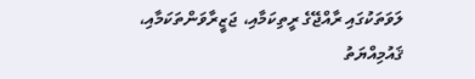ލަވަތަކުގައި ރާއްޖޭގެ ރީތިކަމާއި، ޖަޒީރާވަންތަކަމާއި، ޤައުމިއްޔަތު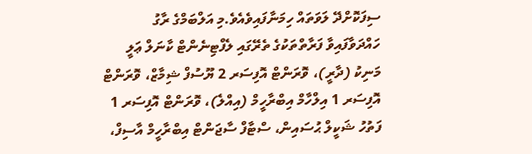ސިފަކޮށްދޭ ލަވަތައް ހިމަނާފައިވެއެވެ.މި އަލްބަމްގެ ރާގު ހައްދަވާފައިވާ ފަރާތްތަކުގެ ތެރޭގައި ލެފްޓިނެންޓް ކާނަލް ޢަލީ މަނިކު (ދާރީ)، ވޮރަންޓް އޮފިސަރ 2 ޔޫސުފް ޝިމާޒް، ވޮރަންޓް އޮފިސަރ 1 އިލްހާމް އިބްރާހީމް (އިއްލެ)، ވޮރަންޓް އޮފިސަރ 1 ފަތުހު ޝަކީލް ޙުސައިން، ސްޓާފް ސާޖަންޓް އިބްރާހީމް އާސިފް،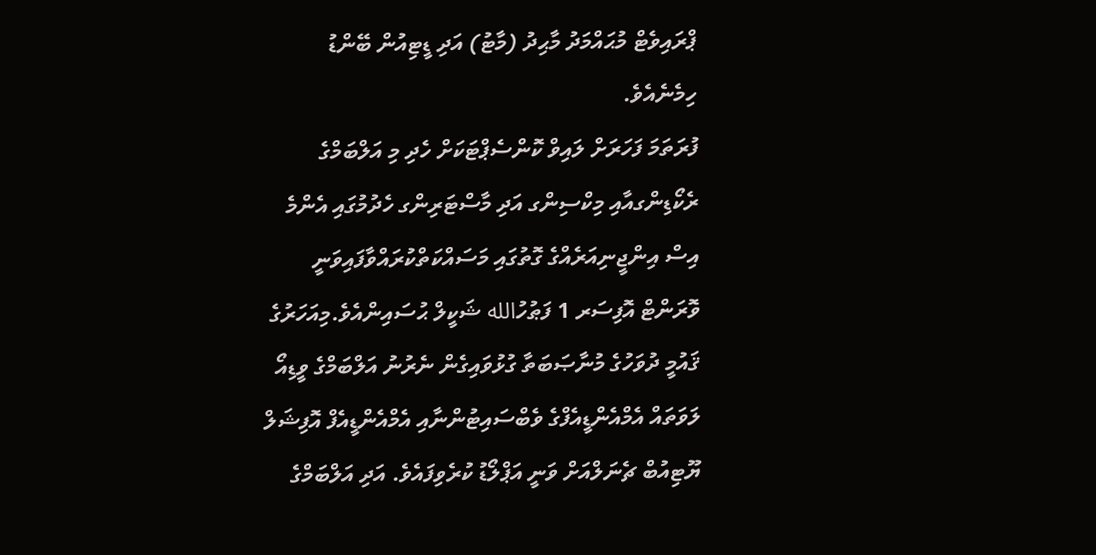ޕްރައިވެޓް މުޙައްމަދު މާޙިދު (މާޓު) އަދި ޑީޓިއުން ބޭންޑު ހިމެނެއެވެ.
ފުރަތަމަ ފަހަރަށް ލައިވް ކޮންސެޕްޓަކަށް ހެދި މި އަލްބަމްގެ ރެކޯޑިންގއާއި މިކްސިންގ އަދި މާސްޓަރިންގ ހެދުމުގައި އެންމެ އިސް އިންޖީނިއަރެއްގެ ގޮތުގައި މަސައްކަތްކުރައްވާފައިވަނީ ވޮރަންޓް އޮފިސަރ 1 ފަޠުހުالله ޝަކީލް ޙުސައިންއެވެ.މިއަހަރުގެ ޤައުމީ ދުވަހުގެ މުނާޞަބަތާ ގުޅުވައިގެން ނެރުނު އަލްބަމްގެ ވީޑިއޯ ލަވަތައް އެމްއެންޑީއެފްގެ ވެބްސައިޓުންނާއި އެމްއެންޑީއެފް އޮފިޝަލް ޔޫޓިއުބް ޗެނަލްއަށް ވަނީ އަޕްލޯޑު ކުރެވިފައެވެ. އަދި އަލްބަމްގެ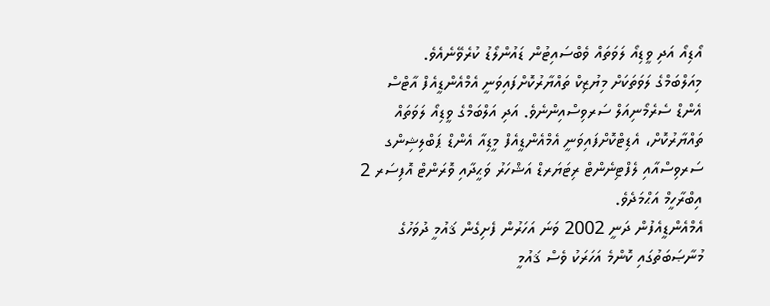އޯޑިއޯ އަދި ވީޑިއޯ ލަވަތައް ވެބްސައިޓުން ޑައުންލޯޑު ކުރެވޭނެއެވެ.
މިއަލްބަމްގެ ލަވަތަކަށް މިޔުޒިކް ތައްޔާރުކޮށްފައިވަނީ އެމްއެންޑީއެފް އާޓްސް އެންޑް ސެރެމޯނިއަލް ސަރވިސްއިންނެވެ. އަދި އަލްބަމްގެ ވީޑިއޯ ލަވަތައް ތައްޔާރުކޮށް، އެޑިޓްކޮށްފައިވަނީ އެމްއެންޑީއެފް މީޑިއާ އެންޑް ޕަބްލިޝިންގ ސަރވިސްއާއި ލެފްޓިނެންޓް ރިޓަޔަރޑް އަޝްހަރު ވަޙީދާއި ވޮރަންޓް އޮފިސަރ 2 އިބްރާހީމް އަޙްމަދެވެ.
އެމްއެންޑީއެފުން ދަނީ 2002 ވަނަ އަހަރުން ފެށިގެން ޤައުމީ ދުވަހުގެ މުނާޞަބަތުގައި ކޮންމެ އަހަރަކު ވެސް ޤައުމީ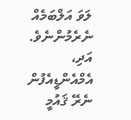ލަވަ އަލްބަމެއް ނެރެމުންނެވެ. އަދި، އެމްއެންޑީއެފުން ނެރޭ ޤައުމީ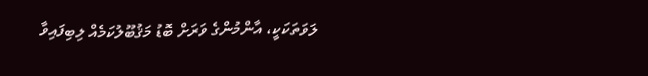ލަވަތަކަކީ، އާންމުންގެ ވަރަށް ބޮޑު މަޤުބޫލުކަމެއް ލިބިފައިވާ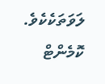ލަވަތަކެކެވެ.
ކޮމެންޓް